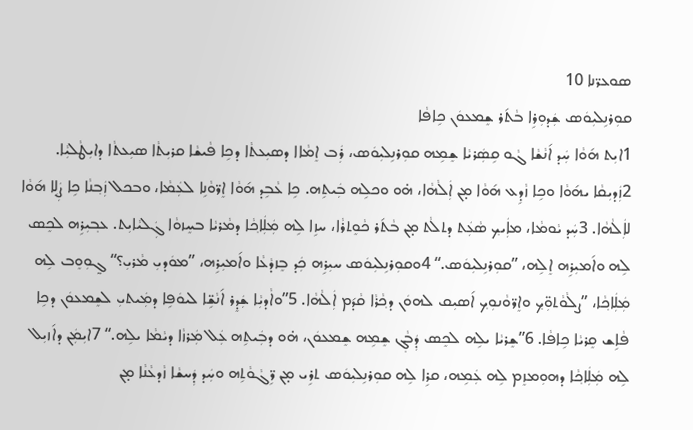ܣܘܥܪ̈ܢܐ 10
ܩܘܼܪܢܹܠܝܼܘܿܣ ܫܲܕܘܼܪܹܐ ܒܵܬ݇ܪ ܫܸܡܥܘܿܢ ܟܹܐܦܵܐ
1ܐܝܼܬ ܗ݇ܘܵܐ ܚܲܕ ܐ݇ܢܵܫܵܐ ܓܵܘ ܩܹܣܲܪܝܵܐ ܫܸܡܹܗ ܩܘܼܪܢܹܠܝܼܘܿܣ، ܪܲܒ ܐܸܡܵܐܐ ܕܣܝܼܥܬܵܐ ܕܟܹܐ ܦܵܝܫܵܐ ܩܪܝܼܬܵܐ ܣܝܼܥܬܵܐ ܕܐܝܼܛܵܠܝܼܵܐ. 2ܙܲܕܝܼܩܵܐ ܝܗ݇ܘܵܐ ܘܟܹܐ ܙܵܕܹܥ ܗ݇ܘܵܐ ܡ̣ܢ ܐܲܠܵܗܵܐ، ܗ̇ܘ ܘܟܠܹܗ ܒܲܝܬܹܗ. ܟܹܐ ܥܵܒܹܕ ܗ݇ܘܵܐ ܐܸܪ̈ܘܵܢܹܐ ܠܥܲܡܵܐ، ܘܒܟܠ ܙܲܒ݂ܢܵܐ ܟܹܐ ܨܲܠܹܐ ܗ݇ܘܵܐ ܠܐܲܠܵܗܵܐ. 3ܚܲܕ ܝܵܘܡܵܐ، ܡܐܲܝܟ݂ ܣܵܥܲܬ ܕܬܠܵܬ ܡ̣ܢ ܒܵܬ݇ܪ ܟܵܘܸܬܪܵܐ، ܚܙܹܐ ܠܹܗ ܡܲܠܲܐܟ݂ܵܐ ܕܡܵܪܝܵܐ ܒܚܸܙܘܵܐ ܓܲܠܝܵܐܝܼܬ. ܥܒ݂ܝܼܪܹܗ ܠܟܸܣ ܠܹܗ ܘܐ݇ܡܝܼܪܹܗ ܐܸܠܹܗ، ”ܩܘܼܪܢܹܠܝܼܘܿܣ.“ 4ܘܩܘܼܪܢܹܠܝܼܘܿܣ ܚܝܼܪܹܗ ܟܲܕ ܒܸܙܕܵܥܵܐ ܘܐ݇ܡܝܼܪܹܗ، ”ܡܘܿܕܝܼ ܡܵܪܝܼ؟“ ܓ̰ܘܼܘܸܒ ܠܹܗ ܡܲܠܲܐܟ݂ܵܐ، ”ܨܠܵܘܵܬܘܼ̈ܟ݂ ܘܐܸܪ̈ܘܵܢܘܼܟ݂ ܐ݇ܣܝܼܩ ܠܗܘܿܢ ܕܟ݂ܵܪܵܐ ܩܵܕ݇ܡ ܐܲܠܵܗܵܐ. 5”ܘܐܵܕܝܼܵܐ ܫܲܕܸܪ ܐ݇ܢܵܫܹ̈ܐ ܠܝܘܿܦܹܐ ܕܡܲܝܬܝܼ ܠܫܸܡܥܘܿܢ ܕܟܹܐ ܦܵܐܹܫ ܩܸܪܝܵܐ ܟܹܐܦܵܐ. 6”ܫܸܪܝܵܐ ܝܠܹܗ ܠܟܸܣ ܕܲܒܵܓ݂ ܫܸܡܹܗ ܫܸܡܥܘܿܢ، ܗ̇ܘ ܕܒܲܝܬܹܗ ܥܲܠ ܡܲܪܙܵܐ ܕܝܵܡܵܐ ܝܠܹܗ.“ 7ܐܝܼܡܲܢ ܕܐ݇ܙܝܼܠ ܠܹܗ ܡܲܠܲܐܟ݂ܵܐ ܕܗܘܼܡܙܸܡ ܠܹܗ ܥܲܡܹܗ، ܩܪܹܐ ܠܹܗ ܩܘܼܪܢܹܠܝܼܘܿܣ ܬܪܹܝ ܡ̣ܢ ܪܹ̈ܓܵܘܵܬܹܗ ܘܚܲܕ ܕܲܚܫܵܐ ܙܵܕܥܵܢܵܐ ܡ̣ܢ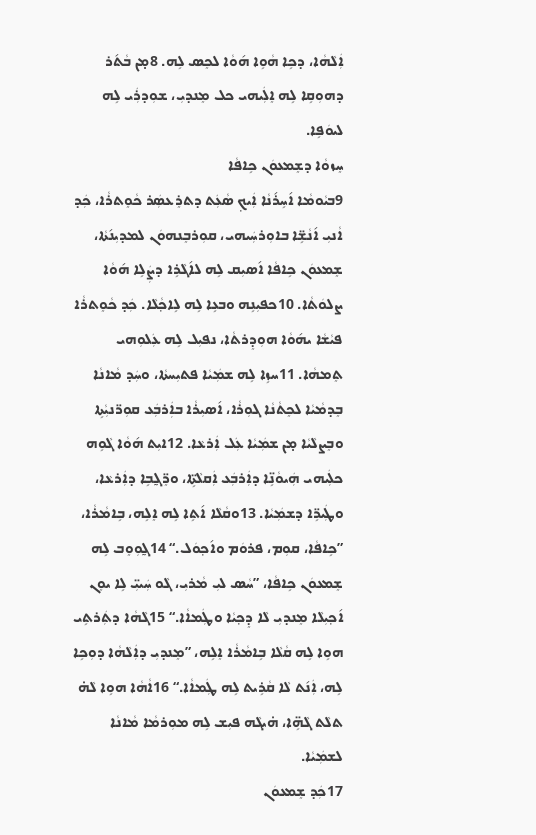ܐܲܠܵܗܵܐ، ܕܟܹܐ ܗܵܘܹܐ ܗ݇ܘܵܐ ܠܟܸܣ ܠܹܗ. 8ܡ̣ܢ ܒܵܬ݇ܪ ܕܗܘܼܩܹܐ ܠܹܗ ܐܸܠܲܝܗܝ ܟܠ ܡܸܢܕܝܼ، ܫܘܼܕܪܲܝ ܠܹܗ ܠܝܘܿܦܹܐ.
ܚܸܙܘܵܐ ܕܫܸܡܥܘܿܢ ܟܹܐܦܵܐ
9ܒܝܵܘܡܵܐ ܐ݇ܚܹܪ݇ܢܵܐ ܐܲܝܟ݂ ܣܵܥܲܬ ܕܬܪܸܥܣܲܪ ܟܵܘܸܬܪܵܐ، ܟܲܕ ܐܵܢܝܼ ܐ݇ܢܵܫܹ̈ܐ ܒܐܘܼܪܚܲܝܗܝ، ܩܘܼܪܒܸܢܗܘܿܢ ܠܡܕܝܼܢ݇ܬܵܐ، ܫܸܡܥܘܿܢ ܟܹܐܦܵܐ ܐ݇ܣܝܼܩ ܠܹܗ ܠܐ݇ܓܵܪܹܐ ܕܨܲܠܹܐ ܗ݇ܘܵܐ ܨܠܘܿܬܵܐ. 10ܟܦܝܼܢܹܗ ܘܒܥܹܐ ܠܹܗ ܠܹܐܟ݂ܵܠܵܐ. ܟܲܕ ܟܵܘܸܬܪܵܐ ܦܝܵܫܵܐ ܝܗ݇ܘܵܐ ܗܘܼܕܸܪܬܵܐ، ܢܦܝܼܠ ܠܹܗ ܥܲܠܘܼܗܝ ܬܸܡܗܵܐ. 11ܚܙܹܐ ܠܹܗ ܫܡܲܝܵܐ ܦܬܝܼܚܬܵܐ، ܘܚܲܕ ܡܵܐܢܵܐ ܒܸܕܡܵܝܵܐ ܠܟܸܬܵܢܵܐ ܓܘܼܪܵܐ، ܐ݇ܣܝܼܪܵܐ ܒܐܲܪܒܲܥ ܩܘܼܪ̈ܢܝܼܵܬܹܐ ܘܒܸܨܠܵܝܵܐ ܡ̣ܢ ܫܡܲܝܵܐ ܥܲܠ ܐܲܪܥܵܐ. 12ܐܝܼܬ ܗ݇ܘܵܐ ܓܵܘܹܗ ܟܠܲܝܗܝ ܗܲܝܘܵܢܹ̈ܐ ܕܐܲܪܒܲܥ ܐܲܩܠܵܬܹ̈ܐ، ܘܪܸ̈ܓ̰ܒܹܐ ܕܐܲܪܥܵܐ، ܘܛܲܝܪܹ̈ܐ ܕܫܡܲܝܵܐ. 13ܘܩܵܠܵܐ ܐ݇ܬܹܐ ܠܹܗ ܐܸܠܹܗ، ܒܹܐܡܵܪܵܐ، ”ܟܹܐܦܵܐ، ܩܘܼܡ، ܦܪܘܿܡ ܘܐ݇ܟ݂ܘܿܠ.“ 14ܓ̰ܘܼܘܸܒ ܠܹܗ ܫܸܡܥܘܿܢ ܟܹܐܦܵܐ، ”ܚܵܣ ܠܝܼ ܡܵܪܝܼ، ܓܵܘ ܚܲܝܝܼ̈ ܠܹܐ ܝܘܸܢ ܐ݇ܟ݂ܝܼܠܵܐ ܡܸܢܕܝܼ ܠܵܐ ܕܸܟ݂ܝܵܐ ܘܛܲܡܐܵܐ.“ 15ܓܵܗܵܐ ܕܬܲܪܬܹܝ ܗܘܹܐ ܠܹܗ ܩܵܠܵܐ ܒܹܐܡܵܪܵܐ ܐܸܠܹܗ، ”ܡܸܢܕܝܼ ܕܐܲܠܵܗܵܐ ܕܘܼܟܹܐ ܠܹܗ، ܐܲܢ݇ܬ ܠܵܐ ܩܵܪܹܝܬ ܠܹܗ ܛܲܡܐܵܐ.“ 16ܐܵܗܵܐ ܗܘܹܐ ܠܵܗ̇ ܬܠܵܬ ܓܵܗܹ̈ܐ، ܗ̇ܝܓܵܗ ܦܝܼܫ ܠܹܗ ܡܘܼܪܡܵܐ ܡܵܐܢܵܐ ܠܫܡܲܝܵܐ.
17ܟܲܕ ܫܸܡܥܘܿܢ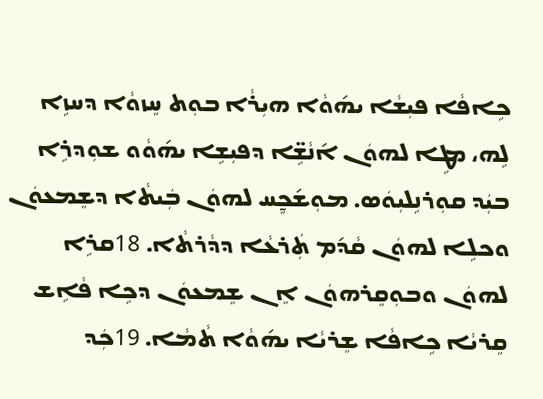ܟܹܐܦܵܐ ܦܝܼܫܵܐ ܝܗ݇ܘܵܐ ܗܝܼܪܵܐ ܒܘܼܬ ܚܸܙܘܵܐ ܕܚܙܹܐ ܠܹܗ، ܡܛܹܐ ܠܗܘܿܢ ܐ݇ܢܵܫܹ̈ܐ ܕܦܝܼܫܹܐ ܝܗ݇ܘܵܘ ܫܘܼܕܪܹܐ ܒܝܲܕ ܩܘܼܪܢܹܠܝܼܘܿܣ. ܡܘܼܫ݇ܟ̰ܸܚ ܠܗܘܿܢ ܒܲܝܬܵܐ ܕܫܸܡܥܘܿܢ ܘܟܠܹܐ ܠܗܘܿܢ ܩܵܕ݇ܡ ܬܲܪܥܵܐ ܕܕܵܪܬܵܐ. 18ܩܪܹܐ ܠܗܘܿܢ ܘܒܘܼܩܸܪܗܘܿܢ ܐܸܢ ܫܸܡܥܘܿܢ ܕܟܹܐ ܦܵܐܹܫ ܩܸܪܝܵܐ ܟܹܐܦܵܐ ܫܸܪܝܵܐ ܝܗ݇ܘܵܐ ܬܵܡܵܐ. 19ܟܲܕ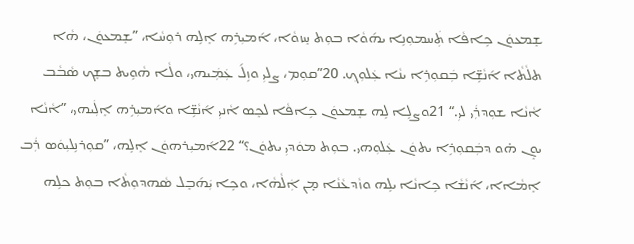ܫܸܡܥܘܿܢ ܟܹܐܦܵܐ ܬܲܚܡܘܼܢܹܐ ܝܗ݇ܘܵܐ ܒܘܼܬ ܚܸܙܘܵܐ، ܐ݇ܡܝܼܪܹܗ ܐܸܠܹܗ ܪܘܼܚܵܐ، ”ܫܸܡܥܘܿܢ، ܗܵܐ ܬܠܵܬܵܐ ܐ݇ܢܵܫܹ̈ܐ ܒܲܩܘܼܪܹܐ ܝܢܵܐ ܥܲܠܘܼܟ݂. 20”ܩܘܼܡ، ܨܠܝܼ ܘܙܹܠ݇ ܥܲܡܲܝܗܝ، ܘܠܵܐ ܗܵܘܹܝܬ ܒܫܸܟ ܣܵܒܵܒ ܐܵܢܵܐ ܫܘܼܕܪܲܝ ܠܝܼ.“ 21ܘܨܠܹܐ ܠܹܗ ܫܸܡܥܘܿܢ ܟܹܐܦܵܐ ܠܟܸܣ ܐܵܢܝܼ ܐ݇ܢܵܫܹ̈ܐ ܘܐ݇ܡܝܼܪܹܗ ܐܸܠܲܝܗܝ، ”ܐܵܢܵܐ ܝܘܸܢ ܗ̇ܘ ܕܒܲܩܘܼܪܹܐ ܝܬܘܿܢ ܥܲܠܘܼܗܝ. ܒܘܼܬ ܡܘܿܕܝܼ ܝܬܘܿܢ؟“ 22ܐ݇ܡܝܼܪܗܘܿܢ ܐܸܠܹܗ، ”ܩܘܼܪܢܹܠܝܼܘܿܣ ܪܲܒ ܐܸܡܵܐܐ، ܐ݇ܢܵܫܵܐ ܟܹܐܢܵܐ ܝܠܹܗ ܘܙܵܕܥܵܢܵܐ ܡ̣ܢ ܐܲܠܵܗܵܐ، ܘܟܹܐ ܝܲܗ݇ܒܸܠ ܣܵܗܕܘܼܬܵܐ ܒܘܼܬ ܟܠܹܗ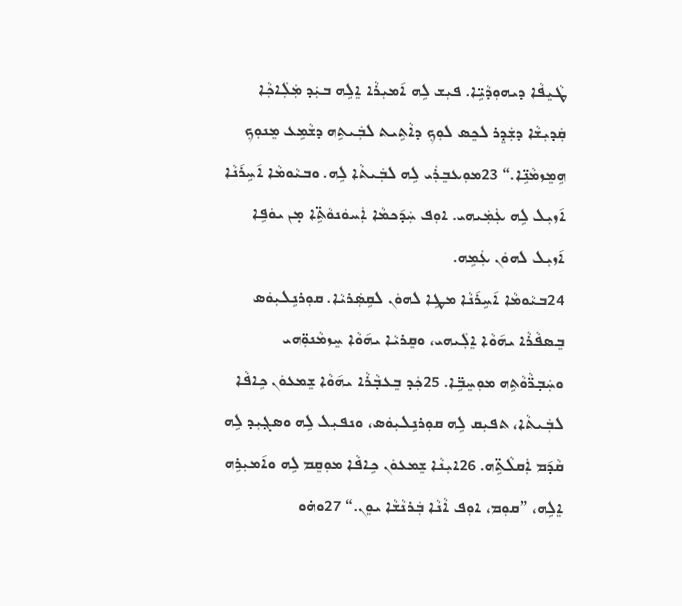ܛܵܝܸܦܵܐ ܕܝܗܘܼܕܵܝܹ̈ܐ. ܦܝܼܫ ܠܹܗ ܐ݇ܡܝܼܪܵܐ ܐܸܠܹܗ ܒܝܲܕ ܡܲܠܲܐܟ݂ܵܐ ܩܲܕܝܼܫܵܐ ܕܫܲܕܸܪ ܠܟܸܣ ܠܘܼܟ݂ ܕܐܵܬܹܝܬ ܠܒܲܝܬܹܗ ܕܫܵܡܹܥ ܡܸܢܘܼܟ݂ ܗܹܡܸܙܡܵܢܹ̈ܐ.“ 23ܡܘܼܥܒܸܪܲܝ ܠܹܗ ܠܒܲܝܬܵܐ ܠܹܗ. ܘܒܝܵܘܡܵܐ ܐ݇ܚܹܪ݇ܢܵܐ ܐ݇ܙܝܼܠ ܠܹܗ ܥܲܡܲܝܗܝ. ܐܘܼܦ ܚܲܕ݇ܟܡܵܐ ܐܲܚܘܿܢܘܵܬܹ̈ܐ ܡ̣ܢ ܝܘܿܦܹܐ ܐ݇ܙܝܼܠ ܠܗܘܿܢ ܥܲܡܹܗ.
24ܒܝܵܘܡܵܐ ܐ݇ܚܹܪ݇ܢܵܐ ܡܛܹܐ ܠܗܘܿܢ ܠܩܹܣܲܪܝܵܐ. ܩܘܼܪܢܹܠܝܼܘܿܣ ܒܸܣܦܵܪܵܐ ܝܗ݇ܘܵܐ ܐܸܠܲܝܗܝ، ܘܩܸܪܝܵܐ ܝܗ݇ܘܵܐ ܚܸܙܡܵܢܘܼ̈ܗܝ ܘܚܲܒ݂ܪ̈ܵܘܵܬܹܗ ܡܘܼܚܸܒܹ̈ܐ. 25ܟܲܕ ܒܸܥܒ݂ܵܪܵܐ ܝܗ݇ܘܵܐ ܫܸܡܥܘܿܢ ܟܹܐܦܵܐ ܠܒܲܝܬܵܐ، ܬܦܝܼܩ ܠܹܗ ܩܘܼܪܢܹܠܝܼܘܿܣ، ܘܢܦܝܼܠ ܠܹܗ ܘܣܓ݂ܝܼܕ ܠܹܗ ܩܵܕ݇ܡ ܐܲܩܠܵܬܹ̈ܗ. 26ܐܝܼܢܵܐ ܫܸܡܥܘܿܢ ܟܹܐܦܵܐ ܡܘܼܩܸܡ ܠܹܗ ܘܐ݇ܡܝܼܪܹܗ ܐܸܠܹܗ، ”ܩܘܼܡ، ܐܘܼܦ ܐܵܢܵܐ ܒܲܪܢܵܫܵܐ ܝܘܸܢ.“ 27ܘܗ̇ܘ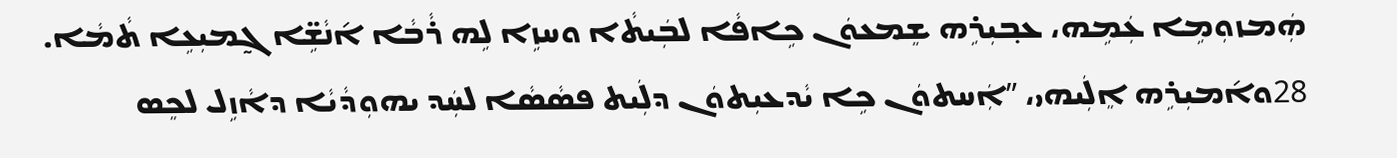ܗܲܡܙܘܼܡܹܐ ܥܲܡܹܗ، ܥܒ݂ܝܼܪܹܗ ܫܸܡܥܘܿܢ ܟܹܐܦܵܐ ܠܒܲܝܬܵܐ ܘܚܙܹܐ ܠܹܗ ܪܵܒܵܐ ܐ݇ܢܵܫܹ̈ܐ ܓ̰ܡܝܼܥܹܐ ܬܵܡܵܐ. 28ܘܐ݇ܡܝܼܪܹܗ ܐܸܠܲܝܗܝ، ”ܐܲܚܬܘܿܢ ܟܹܐ ܝܵܕܥܝܼܬܘܿܢ ܕܠܲܝܬ ܦܣܵܣܵܐ ܠܚܲܕ ܝܗܘܼܕܵܝܵܐ ܕܐܵܙܹܠ ܠܟܸܣ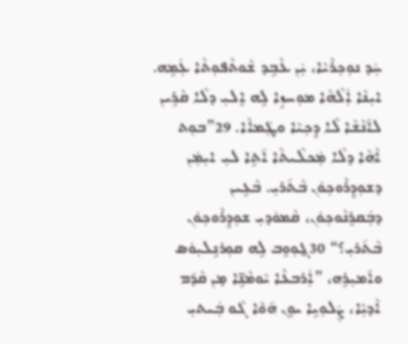ܚܲܕ ܢܘܼܟ݂ܪܵܝܵܐ، ܝܲܢ ܥܵܒܹܕ ܫܵܘܬܵܦܘܼܬܵܐ ܥܲܡܹܗ. ܐܝܼܢܵܐ ܐܲܠܵܗܵܐ ܡܘܼܚܙܹܐ ܠܹܗ ܐܸܠܝܼ ܕܠܵܐ ܩܵܪܹܝܢ ܠܐ݇ܢܵܫܵܐ ܠܵܐ ܕܸܟ݂ܝܵܐ ܘܛܲܡܐܵܐ. 29”ܒܘܼܬ ܐܵܗܵܐ ܕܠܵܐ ܡܲܟܠܵܝܬܵܐ ܐ݇ܬܹܐ ܠܝܼ ܐܝܼܡܲܢ ܕܫܘܼܕܸܪܵܘܟ݂ܘܿܢ ܒܵܬ݇ܪܝܼ. ܒܵܥܹܝܢ ܕܒܲܩܪܸܢܵܘܟ݂ܘܿܢ، ܩܵܡܘܿܕܝܼ ܫܘܼܕܸܪܵܘܟ݂ܘܿܢ ܒܵܬ݇ܪܝܼ؟“ 30ܓ̰ܘܼܘܸܒ ܠܹܗ ܩܘܼܪܢܹܠܝܼܘܿܣ ܘܐ݇ܡܝܼܪܹܗ، ”ܐܲܪܒܥܵܐ ܝܵܘܡܵܢܹ̈ܐ ܡ̣ܢ ܩܵܕ݇ܡ ܐܵܕܝܼܵܐ، ܨܲܠܘܼܝܹܐ ܝܘܸܢ ܗ݇ܘܵܐ ܓܵܘ ܒܲܝܬܝܼ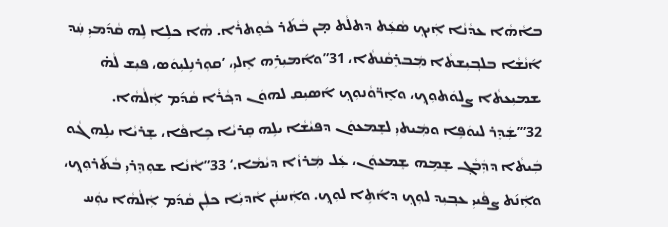ܒܐܵܗܵܐ ܥܕܵܢܵܐ ܐܲܝܟ݂ ܣܵܥܲܬ ܕܬܠܵܬ ܡ̣ܢ ܒܵܬ݇ܪ ܟܵܘܸܬܪܵܐ. ܗܵܐ ܟܠܹܐ ܠܹܗ ܩܵܕ݇ܡܝܼ ܚܲܕ ܐ݇ܢܵܫܵܐ ܒܠܒ݂ܝܼܫܬܵܐ ܡܲܒܪܸܩܵܢܬܵܐ، 31”ܘܐ݇ܡܝܼܪܹܗ ܐܸܠܝܼ، ’ܩܘܼܪܢܹܠܝܼܘܿܣ، ܦܝܼܫ ܠܵܗ̇ ܫܡܝܼܥܬܵܐ ܨܠܘܿܬܘܼܟ݂، ܘܐܸܪ̈ܘܵܢܘܼܟ݂ ܐ݇ܣܝܼܩ ܠܗܘܿܢ ܕܟ݂ܵܪܵܐ ܩܵܕ݇ܡ ܐܲܠܵܗܵܐ. 32”’ܫܲܕܸܪ ܠܝܘܿܦܹܐ ܘܡܲܝܬܝܼ ܠܫܸܡܥܘܿܢ ܕܦܝܵܫܵܐ ܝܠܹܗ ܩܸܪܝܵܐ ܟܹܐܦܵܐ، ܫܸܪܝܵܐ ܝܠܹܗ ܓܵܘ ܒܲܝܬܵܐ ܕܕܲܒܵܓ݂ ܫܸܡܹܗ ܫܸܡܥܘܿܢ، ܥܲܠ ܡܲܪܙܵܐ ܕܝܵܡܵܐ.‘ 33”ܐܵܢܵܐ ܫܘܼܕܸܪܝܼ ܒܵܬ݇ܪܘܼܟ݂، ܘܐܲܢ݇ܬ ܨܦܵܝܝܼ ܥܒ݂ܝܼܕ ܠܘܼܟ݂ ܕܐ݇ܬܹܐ ܠܘܼܟ݂. ܘܐܲܚܢܲܢ ܐܵܕܝܼܵܐ ܟܠܲܢ ܩܵܕ݇ܡ ܐܲܠܵܗܵܐ ܝܘܲܚ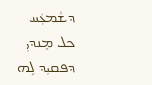ܕܫܵܡܥܲܚ ܟܠ ܡܸܢܕܝܼ ܕܦܩܝܼܕ ܠܹܗ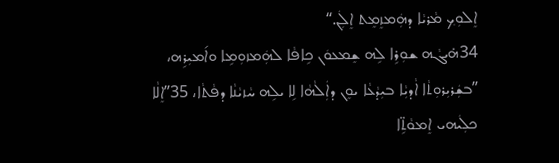ܐܸܠܘܼܟ݂ ܡܵܪܝܵܐ ܕܗܲܡܙܸܡܸܬ ܐܸܠܲܢ.“
34ܗ̇ܝܓܵܗ ܫܘܼܪܹܐ ܠܹܗ ܫܸܡܥܘܿܢ ܟܹܐܦܵܐ ܠܗܲܡܙܘܼܡܹܐ ܘܐ݇ܡܝܼܪܹܗ، ”ܒܫܲܪܝܼܪܘܼܬܵܐ ܐܵܕܝܼܵܐ ܒܝܼܕܵܥܵܐ ܝܘܸܢ ܕܐܲܠܵܗܵܐ ܠܹܐ ܝܠܹܗ ܚܵܙܝܵܢܵܐ ܕܦܵܬܵܐ، 35”ܐܸܠܵܐ ܟܠܲܝܗܝ ܐܸܡܘܵܬܹ̈ܐ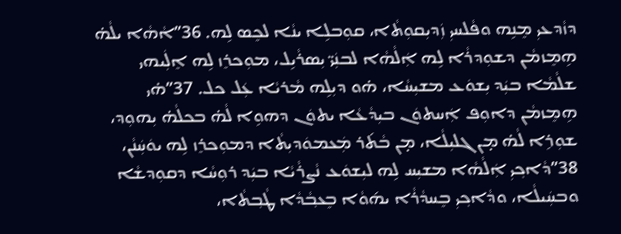ܕܙܵܕܥܝܼ ܡܸܢܹܗ ܘܦܵܠܚܝܼ ܙܲܕܝܼܩܘܼܬܵܐ، ܩܘܼܒܠܹܐ ܝܢܵܐ ܠܟܸܣ ܠܹܗ. 36”ܐܵܗܵܐ ܝܠܵܗ̇ ܗܹܡܸܙܡܵܢ ܕܫܘܼܕܪܵܐ ܠܹܗ ܐܲܠܵܗܵܐ ܠܒܢܲܝ̈ ܝܼܣܪܵܝܹܠ، ܡܘܼܟܪܸܙ ܠܹܗ ܐܸܠܲܝܗܝ ܫܠܵܡܵܐ ܒܝܲܕ ܝܼܫܘܿܥ ܡܫܝܼܚܵܐ، ܗ̇ܘ ܕܝܼܠܹܗ ܡܵܪܝܵܐ ܥܲܠ ܟܠ. 37”ܗ̇ܝ ܗܹܡܸܙܡܵܢ ܕܐܘܼܦ ܐܲܚܬܘܿܢ ܒܝܼܕܵܥܵܐ ܝܬܘܿܢ ܕܗܘܹܐ ܠܵܗ̇ ܒܟܠܵܗ̇ ܝܼܗܘܼܕ، ܫܘܼܪܹܐ ܠܵܗ̇ ܡ̣ܢ ܓܠܝܼܠܵܐ، ܡ̣ܢ ܒܵܬ݇ܪ ܡܲܥܡܘܿܕܝܼܬܵܐ ܕܡܘܼܟܪܸܙ ܠܹܗ ܝܘܿܚܲܢܵܢ، 38”ܕܵܐܟ݂ܝܼ ܐܲܠܵܗܵܐ ܡܫܝܼܚ ܠܹܗ ܠܝܼܫܘܿܥ ܢܵܨܪܵܝܵܐ ܒܝܲܕ ܪܘܼܚܵܐ ܕܩܘܼܕܫܵܐ ܘܒܚܲܝܠܵܐ، ܘܕܵܐܟ݂ܝܼ ܒܸܚܕܵܪܵܐ ܝܗ݇ܘܵܐ ܒܸܥܒ݂ܵܕܵܐ ܛܵܒ݂ܬܵܐ،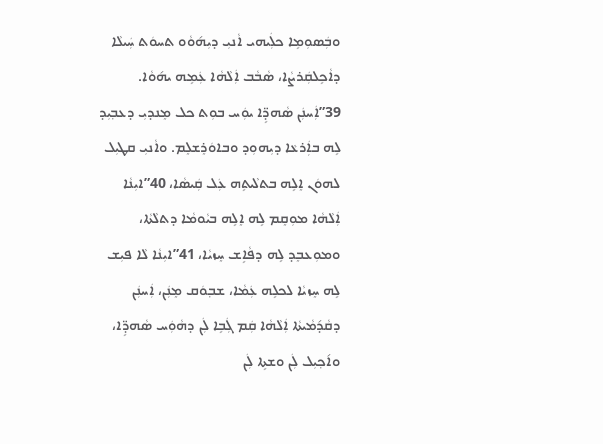ܘܒܲܣܘܼܡܹܐ ܟܠܲܝܗܝ ܐܵܢܝܼ ܕܝܼܗ݇ܘܵܘ ܬܚܘܿܬ ܚܲܝܠܵܐ ܕܐܵܟܹܠܩܲܪܨܵܐ، ܣܵܒܵܒ ܐܲܠܵܗܵܐ ܥܲܡܹܗ ܝܗ݇ܘܵܐ. 39”ܐܲܚܢܲܢ ܣܵܗܕܹ̈ܐ ܝܘܲܚ ܒܘܼܬ ܟܠ ܡܸܢܕܝܼ ܕܥܒ݂ܝܼܕ ܠܹܗ ܒܐܲܪܥܵܐ ܕܝܼܗܘܼܕ ܘܒܐܘܿܪܸܫܠܸܡ. ܘܐܵܢܝܼ ܩܛܝܼܠ ܠܗܘܿܢ ܐܸܠܹܗ ܒܬܠܵܝܬܹܗ ܥܲܠ ܩܲܝܣܵܐ، 40”ܐܝܼܢܵܐ ܐܲܠܵܗܵܐ ܡܘܼܩܸܡ ܠܹܗ ܐܸܠܹܗ ܒܝܵܘܡܵܐ ܕܬܠܵܬܵܐ، ܘܡܘܼܥܒܸܕ ܠܹܗ ܕܦܵܐܹܫ ܚܸܙܝܵܐ، 41”ܐܝܼܢܵܐ ܠܵܐ ܦܝܼܫ ܠܹܗ ܚܸܙܝܵܐ ܠܟܠܹܗ ܥܲܡܵܐ، ܫܒ݂ܘܿܩ ܡܸܢܲܢ، ܐܲܚܢܲܢ ܕܩܵܕ݇ܡܵܝܬܵܐ ܐܲܠܵܗܵܐ ܩܲܡ ܓܲܒܹܐ ܠܲܢ ܕܗܵܘܲܚ ܣܵܗܕܹ̈ܐ، ܘܐ݇ܟ݂ܝܼܠ ܠܲܢ ܘܫܬܹܐ ܠܲܢ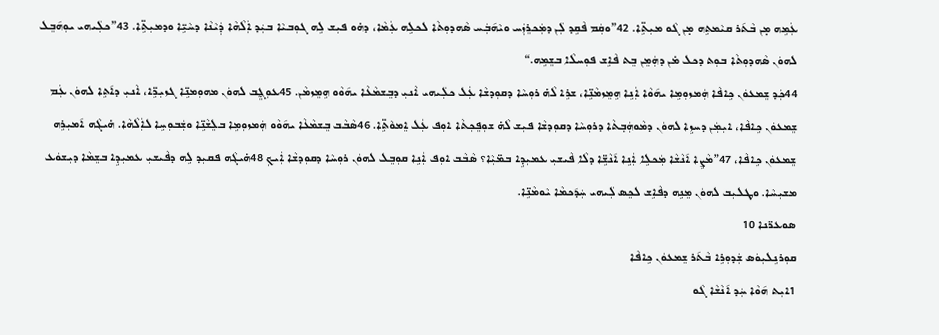ܥܲܡܹܗ ܡ̣ܢ ܒܵܬ݇ܪ ܩܝܵܡܬܹܗ ܡ̣ܢ ܓܵܘ ܡܝܼܬܹ̈ܐ. 42”ܘܩܲܡ ܦܵܩܹܕ ܠܲܢ ܕܡܲܟܪܸܙܲܚ ܘܝܵܗ݇ܒܲܚ ܣܵܗܕܘܼܬܵܐ ܠܟܠܹܗ ܥܲܡܵܐ، ܕܗ̇ܘ ܦܝܼܫ ܠܹܗ ܓܘܼܒܝܵܐ ܒܝܲܕ ܐܲܠܵܗܵܐ ܕܲܝܵܢܵܐ ܕܚܵܝܹ̈ܐ ܘܕܡܝܼܬܹ̈ܐ. 43”ܟܠܲܝܗܝ ܝܘܼܗ݇ܒܸܠ ܠܗܘܿܢ ܣܵܗܕܘܼܬܵܐ ܒܘܼܬ ܕܟܠ ܡ̇ܢ ܕܗܲܡܸܢ ܒܸܬ ܦܵܐܹܫ ܦܘܼܚܠܵܐ ܒܫܸܡܹܗ.“
44ܟܲܕ ܫܸܡܥܘܿܢ ܟܹܐܦܵܐ ܗܲܡܙܘܼܡܹܐ ܝܗ݇ܘܵܐ ܐܲܢܹܐ ܗܹܡܸܙܡܵܢܹ̈ܐ، ܫܪܹܐ ܠܵܗ̇ ܪܘܼܚܵܐ ܕܩܘܼܕܫܵܐ ܥܲܠ ܟܠܲܝܗܝ ܐܵܢܝܼ ܕܒܸܫܡܵܥܵܐ ܝܗ݇ܘܵܘ ܗܹܡܸܙܡܵܢ. 45ܥܘܼܓ̰ܸܒ ܠܗܘܿܢ ܡܗܘܼܡܢܹ̈ܐ ܓܙܝܼܪܹ̈ܐ، ܐܵܢܝܼ ܕܐ݇ܬܹܐ ܠܗܘܿܢ ܥܲܡ ܫܸܡܥܘܿܢ ܟܹܐܦܵܐ، ܐܝܼܡܲܢ ܕܚܙܹܐ ܠܗܘܿܢ ܕܡܵܘܗܲܒ݂ܬܵܐ ܕܪܘܼܚܵܐ ܕܩܘܼܕܫܵܐ ܦܝܼܫ ܠܵܗ̇ ܫܘܼܦܸܟ݂ܬܵܐ ܐܘܼܦ ܥܲܠ ܐܸܡܘܵܬܹ̈ܐ. 46ܣܵܒܵܒ ܒܸܫܡܵܥܵܐ ܝܗ݇ܘܵܘ ܗܲܡܙܘܼܡܹܐ ܒܠܸܫܵܢܹ̈ܐ ܘܫܲܒܘܼܚܹܐ ܠܐܲܠܵܗܵܐ. ܗ̇ܝܓܵܗ ܐ݇ܡܝܼܪܹܗ ܫܸܡܥܘܿܢ ܟܹܐܦܵܐ، 47”ܡܵܨܹܐ ܐ݇ܢܵܫܵܐ ܡܲܟܠܹܐ ܐܲܢܹܐ ܐ݇ܢܵܫܹ̈ܐ ܕܠܵܐ ܦܵܝܫܝܼ ܥܡܝܼܕܹܐ ܒܡ̈ܝܼܵܐ؟ ܣܵܒܵܒ ܐܘܼܦ ܐܲܢܹܐ ܩܘܼܒܸܠ ܠܗܘܿܢ ܪܘܼܚܵܐ ܕܩܘܼܕܫܵܐ ܐܲܝܟ݂ 48ܗ̇ܝܓܵܗ ܦܩܝܼܕ ܠܹܗ ܕܦܵܝܫܝܼ ܥܡܝܼܕܹܐ ܒܫܸܡܵܐ ܕܝܼܫܘܿܥ ܡܫܝܼܚܵܐ. ܘܛܠܝܼܒ ܠܗܘܿܢ ܡܸܢܹܗ ܕܦܵܐܹܫ ܠܟܸܣ ܠܲܝܗܝ ܚܲܕ݇ܟܡܵܐ ܝܵܘܡܵܢܹ̈ܐ.
ܣܘܥܪ̈ܢܐ 10
ܩܘܼܪܢܹܠܝܼܘܿܣ ܫܲܕܘܼܪܹܐ ܒܵܬ݇ܪ ܫܸܡܥܘܿܢ ܟܹܐܦܵܐ
1ܐܝܼܬ ܗ݇ܘܵܐ ܚܲܕ ܐ݇ܢܵܫܵܐ ܓܵܘ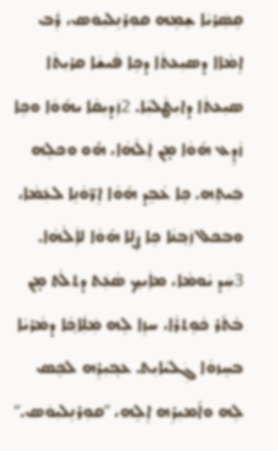ܩܹܣܲܪܝܵܐ ܫܸܡܹܗ ܩܘܼܪܢܹܠܝܼܘܿܣ، ܪܲܒ ܐܸܡܵܐܐ ܕܣܝܼܥܬܵܐ ܕܟܹܐ ܦܵܝܫܵܐ ܩܪܝܼܬܵܐ ܣܝܼܥܬܵܐ ܕܐܝܼܛܵܠܝܼܵܐ. 2ܙܲܕܝܼܩܵܐ ܝܗ݇ܘܵܐ ܘܟܹܐ ܙܵܕܹܥ ܗ݇ܘܵܐ ܡ̣ܢ ܐܲܠܵܗܵܐ، ܗ̇ܘ ܘܟܠܹܗ ܒܲܝܬܹܗ. ܟܹܐ ܥܵܒܹܕ ܗ݇ܘܵܐ ܐܸܪ̈ܘܵܢܹܐ ܠܥܲܡܵܐ، ܘܒܟܠ ܙܲܒ݂ܢܵܐ ܟܹܐ ܨܲܠܹܐ ܗ݇ܘܵܐ ܠܐܲܠܵܗܵܐ. 3ܚܲܕ ܝܵܘܡܵܐ، ܡܐܲܝܟ݂ ܣܵܥܲܬ ܕܬܠܵܬ ܡ̣ܢ ܒܵܬ݇ܪ ܟܵܘܸܬܪܵܐ، ܚܙܹܐ ܠܹܗ ܡܲܠܲܐܟ݂ܵܐ ܕܡܵܪܝܵܐ ܒܚܸܙܘܵܐ ܓܲܠܝܵܐܝܼܬ. ܥܒ݂ܝܼܪܹܗ ܠܟܸܣ ܠܹܗ ܘܐ݇ܡܝܼܪܹܗ ܐܸܠܹܗ، ”ܩܘܼܪܢܹܠܝܼܘܿܣ.“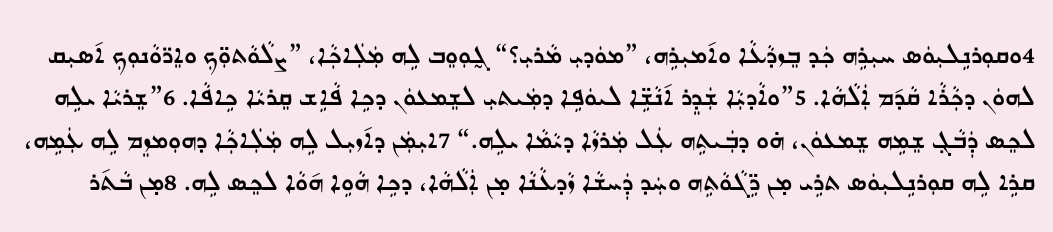4ܘܩܘܼܪܢܹܠܝܼܘܿܣ ܚܝܼܪܹܗ ܟܲܕ ܒܸܙܕܵܥܵܐ ܘܐ݇ܡܝܼܪܹܗ، ”ܡܘܿܕܝܼ ܡܵܪܝܼ؟“ ܓ̰ܘܼܘܸܒ ܠܹܗ ܡܲܠܲܐܟ݂ܵܐ، ”ܨܠܵܘܵܬܘܼ̈ܟ݂ ܘܐܸܪ̈ܘܵܢܘܼܟ݂ ܐ݇ܣܝܼܩ ܠܗܘܿܢ ܕܟ݂ܵܪܵܐ ܩܵܕ݇ܡ ܐܲܠܵܗܵܐ. 5”ܘܐܵܕܝܼܵܐ ܫܲܕܸܪ ܐ݇ܢܵܫܹ̈ܐ ܠܝܘܿܦܹܐ ܕܡܲܝܬܝܼ ܠܫܸܡܥܘܿܢ ܕܟܹܐ ܦܵܐܹܫ ܩܸܪܝܵܐ ܟܹܐܦܵܐ. 6”ܫܸܪܝܵܐ ܝܠܹܗ ܠܟܸܣ ܕܲܒܵܓ݂ ܫܸܡܹܗ ܫܸܡܥܘܿܢ، ܗ̇ܘ ܕܒܲܝܬܹܗ ܥܲܠ ܡܲܪܙܵܐ ܕܝܵܡܵܐ ܝܠܹܗ.“ 7ܐܝܼܡܲܢ ܕܐ݇ܙܝܼܠ ܠܹܗ ܡܲܠܲܐܟ݂ܵܐ ܕܗܘܼܡܙܸܡ ܠܹܗ ܥܲܡܹܗ، ܩܪܹܐ ܠܹܗ ܩܘܼܪܢܹܠܝܼܘܿܣ ܬܪܹܝ ܡ̣ܢ ܪܹ̈ܓܵܘܵܬܹܗ ܘܚܲܕ ܕܲܚܫܵܐ ܙܵܕܥܵܢܵܐ ܡ̣ܢ ܐܲܠܵܗܵܐ، ܕܟܹܐ ܗܵܘܹܐ ܗ݇ܘܵܐ ܠܟܸܣ ܠܹܗ. 8ܡ̣ܢ ܒܵܬ݇ܪ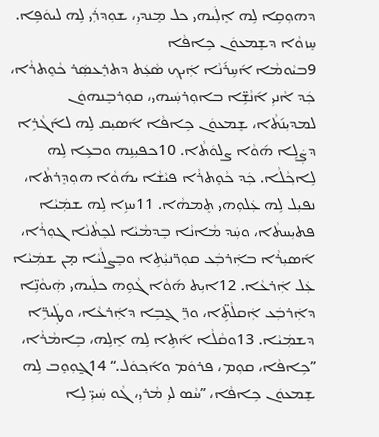ܕܗܘܼܩܹܐ ܠܹܗ ܐܸܠܲܝܗܝ ܟܠ ܡܸܢܕܝܼ، ܫܘܼܕܪܲܝ ܠܹܗ ܠܝܘܿܦܹܐ.
ܚܸܙܘܵܐ ܕܫܸܡܥܘܿܢ ܟܹܐܦܵܐ
9ܒܝܵܘܡܵܐ ܐ݇ܚܹܪ݇ܢܵܐ ܐܲܝܟ݂ ܣܵܥܲܬ ܕܬܪܸܥܣܲܪ ܟܵܘܸܬܪܵܐ، ܟܲܕ ܐܵܢܝܼ ܐ݇ܢܵܫܹ̈ܐ ܒܐܘܼܪܚܲܝܗܝ، ܩܘܼܪܒܸܢܗܘܿܢ ܠܡܕܝܼܢ݇ܬܵܐ، ܫܸܡܥܘܿܢ ܟܹܐܦܵܐ ܐ݇ܣܝܼܩ ܠܹܗ ܠܐ݇ܓܵܪܹܐ ܕܨܲܠܹܐ ܗ݇ܘܵܐ ܨܠܘܿܬܵܐ. 10ܟܦܝܼܢܹܗ ܘܒܥܹܐ ܠܹܗ ܠܹܐܟ݂ܵܠܵܐ. ܟܲܕ ܟܵܘܸܬܪܵܐ ܦܝܵܫܵܐ ܝܗ݇ܘܵܐ ܗܘܼܕܸܪܬܵܐ، ܢܦܝܼܠ ܠܹܗ ܥܲܠܘܼܗܝ ܬܸܡܗܵܐ. 11ܚܙܹܐ ܠܹܗ ܫܡܲܝܵܐ ܦܬܝܼܚܬܵܐ، ܘܚܲܕ ܡܵܐܢܵܐ ܒܸܕܡܵܝܵܐ ܠܟܸܬܵܢܵܐ ܓܘܼܪܵܐ، ܐ݇ܣܝܼܪܵܐ ܒܐܲܪܒܲܥ ܩܘܼܪ̈ܢܝܼܵܬܹܐ ܘܒܸܨܠܵܝܵܐ ܡ̣ܢ ܫܡܲܝܵܐ ܥܲܠ ܐܲܪܥܵܐ. 12ܐܝܼܬ ܗ݇ܘܵܐ ܓܵܘܹܗ ܟܠܲܝܗܝ ܗܲܝܘܵܢܹ̈ܐ ܕܐܲܪܒܲܥ ܐܲܩܠܵܬܹ̈ܐ، ܘܪܸ̈ܓ̰ܒܹܐ ܕܐܲܪܥܵܐ، ܘܛܲܝܪܹ̈ܐ ܕܫܡܲܝܵܐ. 13ܘܩܵܠܵܐ ܐ݇ܬܹܐ ܠܹܗ ܐܸܠܹܗ، ܒܹܐܡܵܪܵܐ، ”ܟܹܐܦܵܐ، ܩܘܼܡ، ܦܪܘܿܡ ܘܐ݇ܟ݂ܘܿܠ.“ 14ܓ̰ܘܼܘܸܒ ܠܹܗ ܫܸܡܥܘܿܢ ܟܹܐܦܵܐ، ”ܚܵܣ ܠܝܼ ܡܵܪܝܼ، ܓܵܘ ܚܲܝܝܼ̈ ܠܹܐ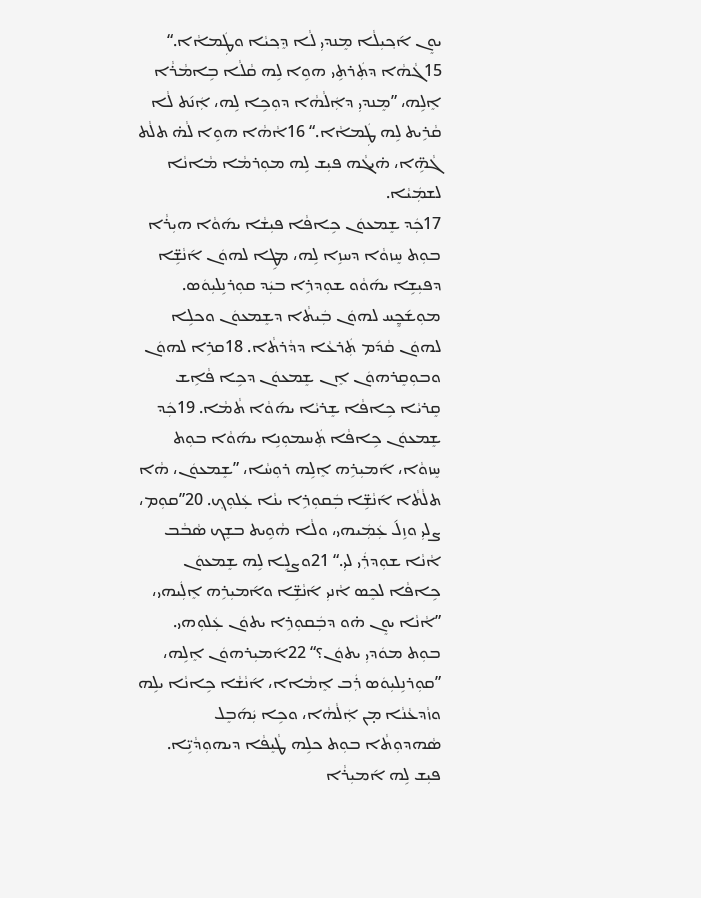ܝܘܸܢ ܐ݇ܟ݂ܝܼܠܵܐ ܡܸܢܕܝܼ ܠܵܐ ܕܸܟ݂ܝܵܐ ܘܛܲܡܐܵܐ.“ 15ܓܵܗܵܐ ܕܬܲܪܬܹܝ ܗܘܹܐ ܠܹܗ ܩܵܠܵܐ ܒܹܐܡܵܪܵܐ ܐܸܠܹܗ، ”ܡܸܢܕܝܼ ܕܐܲܠܵܗܵܐ ܕܘܼܟܹܐ ܠܹܗ، ܐܲܢ݇ܬ ܠܵܐ ܩܵܪܹܝܬ ܠܹܗ ܛܲܡܐܵܐ.“ 16ܐܵܗܵܐ ܗܘܹܐ ܠܵܗ̇ ܬܠܵܬ ܓܵܗܹ̈ܐ، ܗ̇ܝܓܵܗ ܦܝܼܫ ܠܹܗ ܡܘܼܪܡܵܐ ܡܵܐܢܵܐ ܠܫܡܲܝܵܐ.
17ܟܲܕ ܫܸܡܥܘܿܢ ܟܹܐܦܵܐ ܦܝܼܫܵܐ ܝܗ݇ܘܵܐ ܗܝܼܪܵܐ ܒܘܼܬ ܚܸܙܘܵܐ ܕܚܙܹܐ ܠܹܗ، ܡܛܹܐ ܠܗܘܿܢ ܐ݇ܢܵܫܹ̈ܐ ܕܦܝܼܫܹܐ ܝܗ݇ܘܵܘ ܫܘܼܕܪܹܐ ܒܝܲܕ ܩܘܼܪܢܹܠܝܼܘܿܣ. ܡܘܼܫ݇ܟ̰ܸܚ ܠܗܘܿܢ ܒܲܝܬܵܐ ܕܫܸܡܥܘܿܢ ܘܟܠܹܐ ܠܗܘܿܢ ܩܵܕ݇ܡ ܬܲܪܥܵܐ ܕܕܵܪܬܵܐ. 18ܩܪܹܐ ܠܗܘܿܢ ܘܒܘܼܩܸܪܗܘܿܢ ܐܸܢ ܫܸܡܥܘܿܢ ܕܟܹܐ ܦܵܐܹܫ ܩܸܪܝܵܐ ܟܹܐܦܵܐ ܫܸܪܝܵܐ ܝܗ݇ܘܵܐ ܬܵܡܵܐ. 19ܟܲܕ ܫܸܡܥܘܿܢ ܟܹܐܦܵܐ ܬܲܚܡܘܼܢܹܐ ܝܗ݇ܘܵܐ ܒܘܼܬ ܚܸܙܘܵܐ، ܐ݇ܡܝܼܪܹܗ ܐܸܠܹܗ ܪܘܼܚܵܐ، ”ܫܸܡܥܘܿܢ، ܗܵܐ ܬܠܵܬܵܐ ܐ݇ܢܵܫܹ̈ܐ ܒܲܩܘܼܪܹܐ ܝܢܵܐ ܥܲܠܘܼܟ݂. 20”ܩܘܼܡ، ܨܠܝܼ ܘܙܹܠ݇ ܥܲܡܲܝܗܝ، ܘܠܵܐ ܗܵܘܹܝܬ ܒܫܸܟ ܣܵܒܵܒ ܐܵܢܵܐ ܫܘܼܕܪܲܝ ܠܝܼ.“ 21ܘܨܠܹܐ ܠܹܗ ܫܸܡܥܘܿܢ ܟܹܐܦܵܐ ܠܟܸܣ ܐܵܢܝܼ ܐ݇ܢܵܫܹ̈ܐ ܘܐ݇ܡܝܼܪܹܗ ܐܸܠܲܝܗܝ، ”ܐܵܢܵܐ ܝܘܸܢ ܗ̇ܘ ܕܒܲܩܘܼܪܹܐ ܝܬܘܿܢ ܥܲܠܘܼܗܝ. ܒܘܼܬ ܡܘܿܕܝܼ ܝܬܘܿܢ؟“ 22ܐ݇ܡܝܼܪܗܘܿܢ ܐܸܠܹܗ، ”ܩܘܼܪܢܹܠܝܼܘܿܣ ܪܲܒ ܐܸܡܵܐܐ، ܐ݇ܢܵܫܵܐ ܟܹܐܢܵܐ ܝܠܹܗ ܘܙܵܕܥܵܢܵܐ ܡ̣ܢ ܐܲܠܵܗܵܐ، ܘܟܹܐ ܝܲܗ݇ܒܸܠ ܣܵܗܕܘܼܬܵܐ ܒܘܼܬ ܟܠܹܗ ܛܵܝܸܦܵܐ ܕܝܗܘܼܕܵܝܹ̈ܐ. ܦܝܼܫ ܠܹܗ ܐ݇ܡܝܼܪܵܐ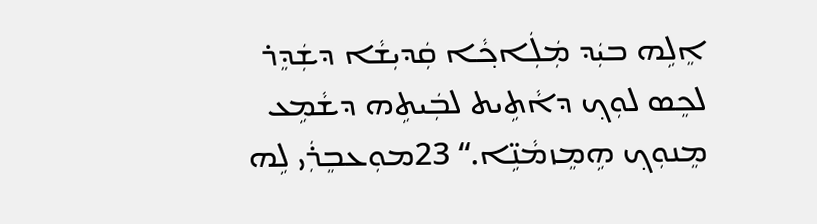ܐܸܠܹܗ ܒܝܲܕ ܡܲܠܲܐܟ݂ܵܐ ܩܲܕܝܼܫܵܐ ܕܫܲܕܸܪ ܠܟܸܣ ܠܘܼܟ݂ ܕܐܵܬܹܝܬ ܠܒܲܝܬܹܗ ܕܫܵܡܹܥ ܡܸܢܘܼܟ݂ ܗܹܡܸܙܡܵܢܹ̈ܐ.“ 23ܡܘܼܥܒܸܪܲܝ ܠܹܗ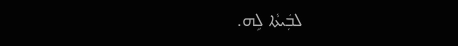ܠܒܲܝܬܵܐ ܠܹܗ.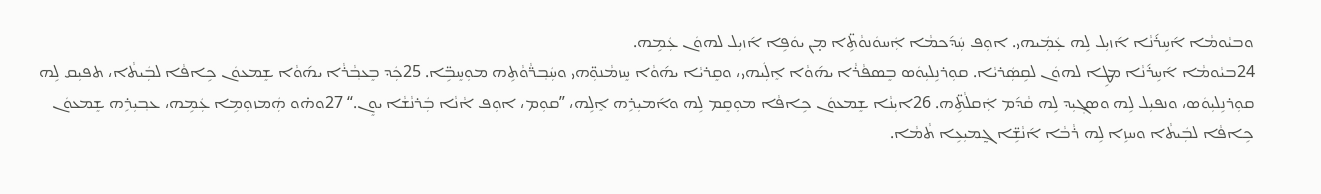ܘܒܝܵܘܡܵܐ ܐ݇ܚܹܪ݇ܢܵܐ ܐ݇ܙܝܼܠ ܠܹܗ ܥܲܡܲܝܗܝ. ܐܘܼܦ ܚܲܕ݇ܟܡܵܐ ܐܲܚܘܿܢܘܵܬܹ̈ܐ ܡ̣ܢ ܝܘܿܦܹܐ ܐ݇ܙܝܼܠ ܠܗܘܿܢ ܥܲܡܹܗ.
24ܒܝܵܘܡܵܐ ܐ݇ܚܹܪ݇ܢܵܐ ܡܛܹܐ ܠܗܘܿܢ ܠܩܹܣܲܪܝܵܐ. ܩܘܼܪܢܹܠܝܼܘܿܣ ܒܸܣܦܵܪܵܐ ܝܗ݇ܘܵܐ ܐܸܠܲܝܗܝ، ܘܩܸܪܝܵܐ ܝܗ݇ܘܵܐ ܚܸܙܡܵܢܘܼ̈ܗܝ ܘܚܲܒ݂ܪ̈ܵܘܵܬܹܗ ܡܘܼܚܸܒܹ̈ܐ. 25ܟܲܕ ܒܸܥܒ݂ܵܪܵܐ ܝܗ݇ܘܵܐ ܫܸܡܥܘܿܢ ܟܹܐܦܵܐ ܠܒܲܝܬܵܐ، ܬܦܝܼܩ ܠܹܗ ܩܘܼܪܢܹܠܝܼܘܿܣ، ܘܢܦܝܼܠ ܠܹܗ ܘܣܓ݂ܝܼܕ ܠܹܗ ܩܵܕ݇ܡ ܐܲܩܠܵܬܹ̈ܗ. 26ܐܝܼܢܵܐ ܫܸܡܥܘܿܢ ܟܹܐܦܵܐ ܡܘܼܩܸܡ ܠܹܗ ܘܐ݇ܡܝܼܪܹܗ ܐܸܠܹܗ، ”ܩܘܼܡ، ܐܘܼܦ ܐܵܢܵܐ ܒܲܪܢܵܫܵܐ ܝܘܸܢ.“ 27ܘܗ̇ܘ ܗܲܡܙܘܼܡܹܐ ܥܲܡܹܗ، ܥܒ݂ܝܼܪܹܗ ܫܸܡܥܘܿܢ ܟܹܐܦܵܐ ܠܒܲܝܬܵܐ ܘܚܙܹܐ ܠܹܗ ܪܵܒܵܐ ܐ݇ܢܵܫܹ̈ܐ ܓ̰ܡܝܼܥܹܐ ܬܵܡܵܐ.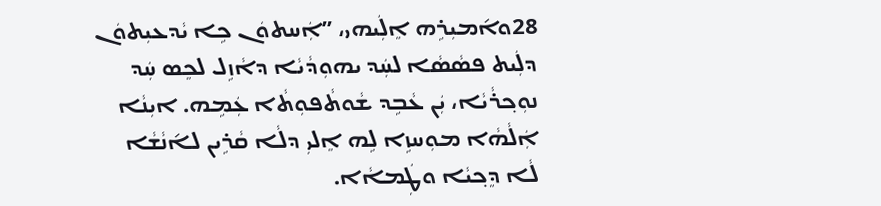28ܘܐ݇ܡܝܼܪܹܗ ܐܸܠܲܝܗܝ، ”ܐܲܚܬܘܿܢ ܟܹܐ ܝܵܕܥܝܼܬܘܿܢ ܕܠܲܝܬ ܦܣܵܣܵܐ ܠܚܲܕ ܝܗܘܼܕܵܝܵܐ ܕܐܵܙܹܠ ܠܟܸܣ ܚܲܕ ܢܘܼܟ݂ܪܵܝܵܐ، ܝܲܢ ܥܵܒܹܕ ܫܵܘܬܵܦܘܼܬܵܐ ܥܲܡܹܗ. ܐܝܼܢܵܐ ܐܲܠܵܗܵܐ ܡܘܼܚܙܹܐ ܠܹܗ ܐܸܠܝܼ ܕܠܵܐ ܩܵܪܹܝܢ ܠܐ݇ܢܵܫܵܐ ܠܵܐ ܕܸܟ݂ܝܵܐ ܘܛܲܡܐܵܐ.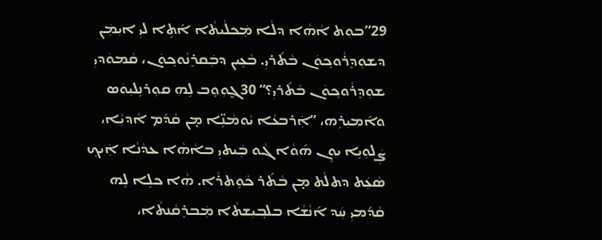29”ܒܘܼܬ ܐܵܗܵܐ ܕܠܵܐ ܡܲܟܠܵܝܬܵܐ ܐ݇ܬܹܐ ܠܝܼ ܐܝܼܡܲܢ ܕܫܘܼܕܸܪܵܘܟ݂ܘܿܢ ܒܵܬ݇ܪܝܼ. ܒܵܥܹܝܢ ܕܒܲܩܪܸܢܵܘܟ݂ܘܿܢ، ܩܵܡܘܿܕܝܼ ܫܘܼܕܸܪܵܘܟ݂ܘܿܢ ܒܵܬ݇ܪܝܼ؟“ 30ܓ̰ܘܼܘܸܒ ܠܹܗ ܩܘܼܪܢܹܠܝܼܘܿܣ ܘܐ݇ܡܝܼܪܹܗ، ”ܐܲܪܒܥܵܐ ܝܵܘܡܵܢܹ̈ܐ ܡ̣ܢ ܩܵܕ݇ܡ ܐܵܕܝܼܵܐ، ܨܲܠܘܼܝܹܐ ܝܘܸܢ ܗ݇ܘܵܐ ܓܵܘ ܒܲܝܬܝܼ ܒܐܵܗܵܐ ܥܕܵܢܵܐ ܐܲܝܟ݂ ܣܵܥܲܬ ܕܬܠܵܬ ܡ̣ܢ ܒܵܬ݇ܪ ܟܵܘܸܬܪܵܐ. ܗܵܐ ܟܠܹܐ ܠܹܗ ܩܵܕ݇ܡܝܼ ܚܲܕ ܐ݇ܢܵܫܵܐ ܒܠܒ݂ܝܼܫܬܵܐ ܡܲܒܪܸܩܵܢܬܵܐ،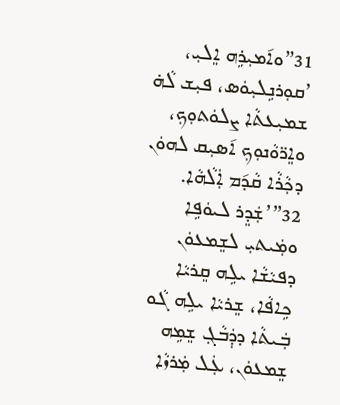31”ܘܐ݇ܡܝܼܪܹܗ ܐܸܠܝܼ، ’ܩܘܼܪܢܹܠܝܼܘܿܣ، ܦܝܼܫ ܠܵܗ̇ ܫܡܝܼܥܬܵܐ ܨܠܘܿܬܘܼܟ݂، ܘܐܸܪ̈ܘܵܢܘܼܟ݂ ܐ݇ܣܝܼܩ ܠܗܘܿܢ ܕܟ݂ܵܪܵܐ ܩܵܕ݇ܡ ܐܲܠܵܗܵܐ. 32”’ܫܲܕܸܪ ܠܝܘܿܦܹܐ ܘܡܲܝܬܝܼ ܠܫܸܡܥܘܿܢ ܕܦܝܵܫܵܐ ܝܠܹܗ ܩܸܪܝܵܐ ܟܹܐܦܵܐ، ܫܸܪܝܵܐ ܝܠܹܗ ܓܵܘ ܒܲܝܬܵܐ ܕܕܲܒܵܓ݂ ܫܸܡܹܗ ܫܸܡܥܘܿܢ، ܥܲܠ ܡܲܪܙܵܐ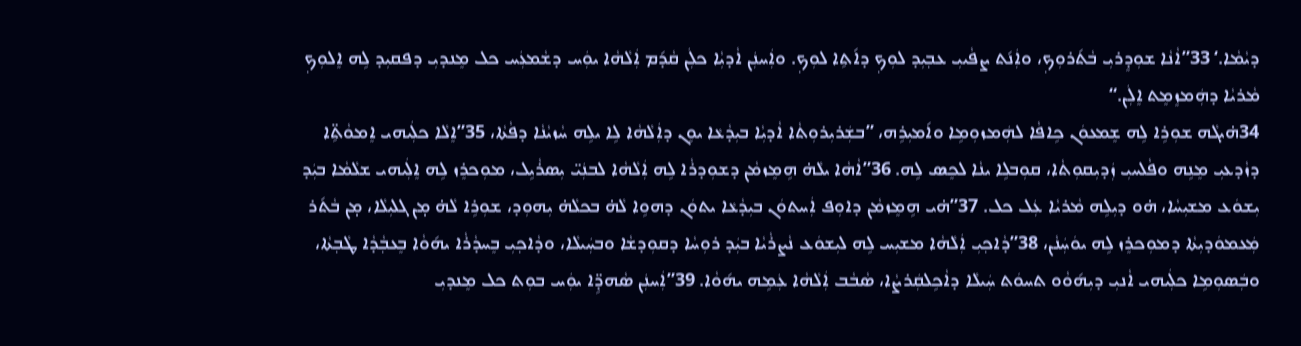ܕܝܵܡܵܐ.‘ 33”ܐܵܢܵܐ ܫܘܼܕܸܪܝܼ ܒܵܬ݇ܪܘܼܟ݂، ܘܐܲܢ݇ܬ ܨܦܵܝܝܼ ܥܒ݂ܝܼܕ ܠܘܼܟ݂ ܕܐ݇ܬܹܐ ܠܘܼܟ݂. ܘܐܲܚܢܲܢ ܐܵܕܝܼܵܐ ܟܠܲܢ ܩܵܕ݇ܡ ܐܲܠܵܗܵܐ ܝܘܲܚ ܕܫܵܡܥܲܚ ܟܠ ܡܸܢܕܝܼ ܕܦܩܝܼܕ ܠܹܗ ܐܸܠܘܼܟ݂ ܡܵܪܝܵܐ ܕܗܲܡܙܸܡܸܬ ܐܸܠܲܢ.“
34ܗ̇ܝܓܵܗ ܫܘܼܪܹܐ ܠܹܗ ܫܸܡܥܘܿܢ ܟܹܐܦܵܐ ܠܗܲܡܙܘܼܡܹܐ ܘܐ݇ܡܝܼܪܹܗ، ”ܒܫܲܪܝܼܪܘܼܬܵܐ ܐܵܕܝܼܵܐ ܒܝܼܕܵܥܵܐ ܝܘܸܢ ܕܐܲܠܵܗܵܐ ܠܹܐ ܝܠܹܗ ܚܵܙܝܵܢܵܐ ܕܦܵܬܵܐ، 35”ܐܸܠܵܐ ܟܠܲܝܗܝ ܐܸܡܘܵܬܹ̈ܐ ܕܙܵܕܥܝܼ ܡܸܢܹܗ ܘܦܵܠܚܝܼ ܙܲܕܝܼܩܘܼܬܵܐ، ܩܘܼܒܠܹܐ ܝܢܵܐ ܠܟܸܣ ܠܹܗ. 36”ܐܵܗܵܐ ܝܠܵܗ̇ ܗܹܡܸܙܡܵܢ ܕܫܘܼܕܪܵܐ ܠܹܗ ܐܲܠܵܗܵܐ ܠܒܢܲܝ̈ ܝܼܣܪܵܝܹܠ، ܡܘܼܟܪܸܙ ܠܹܗ ܐܸܠܲܝܗܝ ܫܠܵܡܵܐ ܒܝܲܕ ܝܼܫܘܿܥ ܡܫܝܼܚܵܐ، ܗ̇ܘ ܕܝܼܠܹܗ ܡܵܪܝܵܐ ܥܲܠ ܟܠ. 37”ܗ̇ܝ ܗܹܡܸܙܡܵܢ ܕܐܘܼܦ ܐܲܚܬܘܿܢ ܒܝܼܕܵܥܵܐ ܝܬܘܿܢ ܕܗܘܹܐ ܠܵܗ̇ ܒܟܠܵܗ̇ ܝܼܗܘܼܕ، ܫܘܼܪܹܐ ܠܵܗ̇ ܡ̣ܢ ܓܠܝܼܠܵܐ، ܡ̣ܢ ܒܵܬ݇ܪ ܡܲܥܡܘܿܕܝܼܬܵܐ ܕܡܘܼܟܪܸܙ ܠܹܗ ܝܘܿܚܲܢܵܢ، 38”ܕܵܐܟ݂ܝܼ ܐܲܠܵܗܵܐ ܡܫܝܼܚ ܠܹܗ ܠܝܼܫܘܿܥ ܢܵܨܪܵܝܵܐ ܒܝܲܕ ܪܘܼܚܵܐ ܕܩܘܼܕܫܵܐ ܘܒܚܲܝܠܵܐ، ܘܕܵܐܟ݂ܝܼ ܒܸܚܕܵܪܵܐ ܝܗ݇ܘܵܐ ܒܸܥܒ݂ܵܕܵܐ ܛܵܒ݂ܬܵܐ، ܘܒܲܣܘܼܡܹܐ ܟܠܲܝܗܝ ܐܵܢܝܼ ܕܝܼܗ݇ܘܵܘ ܬܚܘܿܬ ܚܲܝܠܵܐ ܕܐܵܟܹܠܩܲܪܨܵܐ، ܣܵܒܵܒ ܐܲܠܵܗܵܐ ܥܲܡܹܗ ܝܗ݇ܘܵܐ. 39”ܐܲܚܢܲܢ ܣܵܗܕܹ̈ܐ ܝܘܲܚ ܒܘܼܬ ܟܠ ܡܸܢܕܝܼ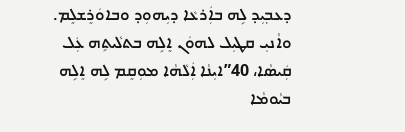ܕܥܒ݂ܝܼܕ ܠܹܗ ܒܐܲܪܥܵܐ ܕܝܼܗܘܼܕ ܘܒܐܘܿܪܸܫܠܸܡ. ܘܐܵܢܝܼ ܩܛܝܼܠ ܠܗܘܿܢ ܐܸܠܹܗ ܒܬܠܵܝܬܹܗ ܥܲܠ ܩܲܝܣܵܐ، 40”ܐܝܼܢܵܐ ܐܲܠܵܗܵܐ ܡܘܼܩܸܡ ܠܹܗ ܐܸܠܹܗ ܒܝܵܘܡܵܐ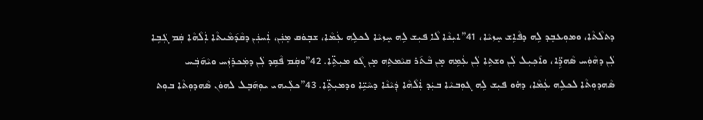ܕܬܠܵܬܵܐ، ܘܡܘܼܥܒܸܕ ܠܹܗ ܕܦܵܐܹܫ ܚܸܙܝܵܐ، 41”ܐܝܼܢܵܐ ܠܵܐ ܦܝܼܫ ܠܹܗ ܚܸܙܝܵܐ ܠܟܠܹܗ ܥܲܡܵܐ، ܫܒ݂ܘܿܩ ܡܸܢܲܢ، ܐܲܚܢܲܢ ܕܩܵܕ݇ܡܵܝܬܵܐ ܐܲܠܵܗܵܐ ܩܲܡ ܓܲܒܹܐ ܠܲܢ ܕܗܵܘܲܚ ܣܵܗܕܹ̈ܐ، ܘܐ݇ܟ݂ܝܼܠ ܠܲܢ ܘܫܬܹܐ ܠܲܢ ܥܲܡܹܗ ܡ̣ܢ ܒܵܬ݇ܪ ܩܝܵܡܬܹܗ ܡ̣ܢ ܓܵܘ ܡܝܼܬܹ̈ܐ. 42”ܘܩܲܡ ܦܵܩܹܕ ܠܲܢ ܕܡܲܟܪܸܙܲܚ ܘܝܵܗ݇ܒܲܚ ܣܵܗܕܘܼܬܵܐ ܠܟܠܹܗ ܥܲܡܵܐ، ܕܗ̇ܘ ܦܝܼܫ ܠܹܗ ܓܘܼܒܝܵܐ ܒܝܲܕ ܐܲܠܵܗܵܐ ܕܲܝܵܢܵܐ ܕܚܵܝܹ̈ܐ ܘܕܡܝܼܬܹ̈ܐ. 43”ܟܠܲܝܗܝ ܝܘܼܗ݇ܒܸܠ ܠܗܘܿܢ ܣܵܗܕܘܼܬܵܐ ܒܘܼܬ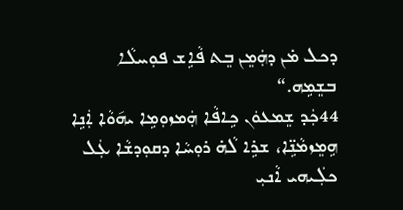ܕܟܠ ܡ̇ܢ ܕܗܲܡܸܢ ܒܸܬ ܦܵܐܹܫ ܦܘܼܚܠܵܐ ܒܫܸܡܹܗ.“
44ܟܲܕ ܫܸܡܥܘܿܢ ܟܹܐܦܵܐ ܗܲܡܙܘܼܡܹܐ ܝܗ݇ܘܵܐ ܐܲܢܹܐ ܗܹܡܸܙܡܵܢܹ̈ܐ، ܫܪܹܐ ܠܵܗ̇ ܪܘܼܚܵܐ ܕܩܘܼܕܫܵܐ ܥܲܠ ܟܠܲܝܗܝ ܐܵܢܝܼ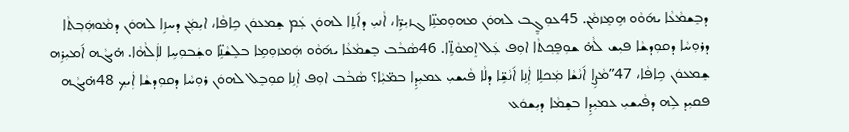ܕܒܸܫܡܵܥܵܐ ܝܗ݇ܘܵܘ ܗܹܡܸܙܡܵܢ. 45ܥܘܼܓ̰ܸܒ ܠܗܘܿܢ ܡܗܘܼܡܢܹ̈ܐ ܓܙܝܼܪܹ̈ܐ، ܐܵܢܝܼ ܕܐ݇ܬܹܐ ܠܗܘܿܢ ܥܲܡ ܫܸܡܥܘܿܢ ܟܹܐܦܵܐ، ܐܝܼܡܲܢ ܕܚܙܹܐ ܠܗܘܿܢ ܕܡܵܘܗܲܒ݂ܬܵܐ ܕܪܘܼܚܵܐ ܕܩܘܼܕܫܵܐ ܦܝܼܫ ܠܵܗ̇ ܫܘܼܦܸܟ݂ܬܵܐ ܐܘܼܦ ܥܲܠ ܐܸܡܘܵܬܹ̈ܐ. 46ܣܵܒܵܒ ܒܸܫܡܵܥܵܐ ܝܗ݇ܘܵܘ ܗܲܡܙܘܼܡܹܐ ܒܠܸܫܵܢܹ̈ܐ ܘܫܲܒܘܼܚܹܐ ܠܐܲܠܵܗܵܐ. ܗ̇ܝܓܵܗ ܐ݇ܡܝܼܪܹܗ ܫܸܡܥܘܿܢ ܟܹܐܦܵܐ، 47”ܡܵܨܹܐ ܐ݇ܢܵܫܵܐ ܡܲܟܠܹܐ ܐܲܢܹܐ ܐ݇ܢܵܫܹ̈ܐ ܕܠܵܐ ܦܵܝܫܝܼ ܥܡܝܼܕܹܐ ܒܡ̈ܝܼܵܐ؟ ܣܵܒܵܒ ܐܘܼܦ ܐܲܢܹܐ ܩܘܼܒܸܠ ܠܗܘܿܢ ܪܘܼܚܵܐ ܕܩܘܼܕܫܵܐ ܐܲܝܟ݂ 48ܗ̇ܝܓܵܗ ܦܩܝܼܕ ܠܹܗ ܕܦܵܝܫܝܼ ܥܡܝܼܕܹܐ ܒܫܸܡܵܐ ܕܝܼܫܘܿܥ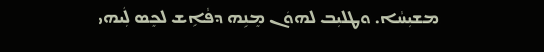ܡܫܝܼܚܵܐ. ܘܛܠܝܼܒ ܠܗܘܿܢ ܡܸܢܹܗ ܕܦܵܐܹܫ ܠܟܸܣ ܠܲܝܗܝ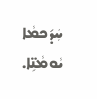ܚܲܕ݇ܟܡܵܐ ܝܵܘܡܵܢܹ̈ܐ.